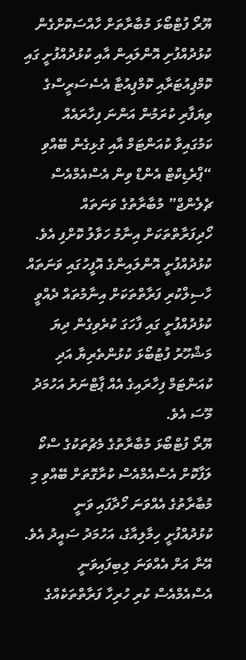ޔޫރޯ ފުޓްބޯޅަ މުބާރާތަށް ހާއްސަކޮށްގެން ކުޅުދުއްފުށި އޮންލައިން އާއި ކުޅުދުއްފުށީ ގައި ކޮމްޕިއުޓަރާއި ކޮމްޕިއުޓާ އެސެސަރީސްގެ ވިޔަފާރި ކުރަމުން އަންނަ ފިހާރައެއް ކަމުގައިވާ ކުއަންޓަމް އާއި ގުޅިގެން ބޭއްވި “ޕްރެޑިކްޓް އެންޑް ވިން އެސްއެމްއެސް ޗެލެންޖް” މުބާރާތުގެ ވަނަތައް ހޯދިފަރާތްތަކަށް އިނާމު ހަވާލު ކޮށްފި އެވެ.
ކުޅުދުއްފުށީ އޮންލައިންގެ އޮފީހުގައި ވަނަތައް ހާސިލްކުރި ފަރާތްތަކަށް އިނާމުތައް ދެއްވީ ކުޅުދުއްފުށީ ގައި ފާހަގަ ކުރެވިގެން ދިޔަ މަޝްހޫރު ފުޓުބޯޅަ ކުޅުންތެރިޔާ އަދި ކުއަންޓަމް ފިހާރައިގެ އެއް ޕާޓްނަރު އަހުމަދު މޫސަ އެވެ.
ޔޫރޯ ފުޓްބޯޅަ މުބާރާތުގެ މެޗުތަކުގެ ސްކޯ ލަފާކޮށް އެސްއެމްއެސް ކުރާގޮތަށް ބޭއްވި މި މުބާރާތުގެ އެއްވަނަ ހޯދާފައި ވަނީ ކުޅުދުއްފުށީ ހިމާލިއާގެ، އަހުމަދު ސައީދު އެވެ. އޭނާ އަށް އެއްވަނަ ލިބިފައިވަނީ އެސްއެމްއެސް ކުރި ހުރިހާ ފަރާތްތަކެއްގެ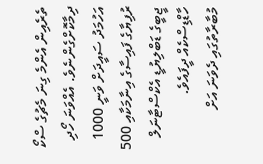ތެރެއިން އެންމެ ގިނަ މެޗުގެ ސްކޯ ދިމާކޮށްގެންނެވެ. އެއްވަނަ ހޯދި އަހުމަދު ސައީދަށް ވަނީ 1000 ރުފިޔާގެ ފައިސާގެ އިނާމަކާއި 500 ޖީބީގެ ޑަބްލިޔުޑީ އެކްސްޓާނަލް ހާޑްޑިސްކެއް ދީފައެވެ.
މުބާރާތުގައި ދެވަނަ އަށް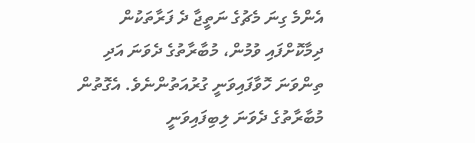އެންމެ ގިނަ މެޗުގެ ނަތީޖާ ދެ ފަރާތަކުން ދިމާކޮށްފައި ވުމުން، މުބާރާތުގެ ދެވަނަ އަދި ތިންވަނަ ހޮވާފައިވަނީ ގުރުއަތުންނެވެ. އެގޮތުން މުބާރާތުގެ ދެވަނަ ލިބިފައިވަނީ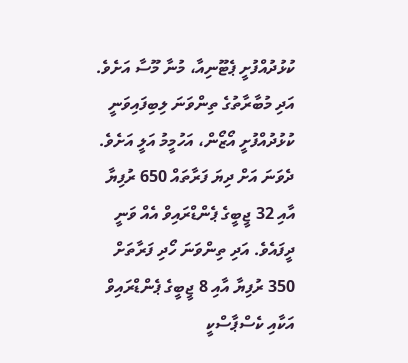ކުޅުދުއްފުށީ ޕެޓޫނިއާ، މުނާ މޫސާ އަށެވެ. އަދި މުބާރާތުގެ ތިންވަނަ ލިބިފައިވަނީ ކުޅުދުއްފުށީ އޯޒޯން، އަހުމީމު އަލީ އަށެވެ. ދެވަނަ އަށް ދިޔަ ފަރާތައް 650 ރުފިޔާ އާއި 32 ޖީބީގެ ޕެންޑްރައިވް އެއް ވަނީ ދީފައެވެ. އަދި ތިންވަނަ ހޯދި ފަރާތަށް 350 ރުފިޔާ އާއި 8 ޖީބީގެ ޕެންޑްރައިވް އަކާއި ކެސްޕާސްކީ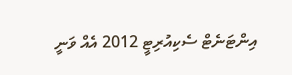އިންޓަނެޓް ސެކިއުރިޓީ 2012 އެއް ވަނީ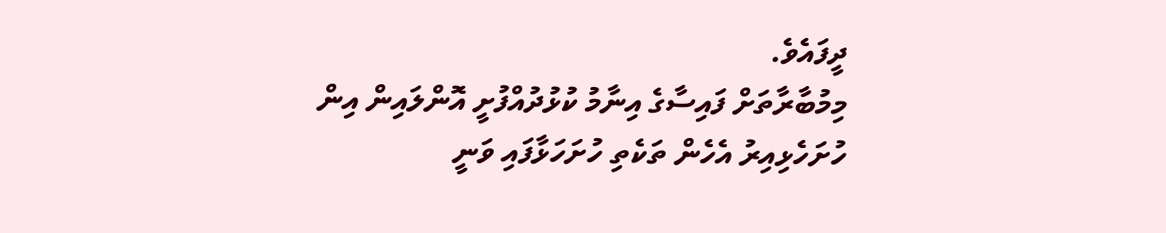ދީފައެވެ.
މިމުބާރާތަށް ފައިސާގެ އިނާމު ކުޅުދުއްފުށީ އޮންލައިން އިން ހުށަހެޅިއިރު އެހެން ތަކެތި ހުށަހަޅާފައި ވަނީ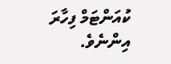ކުއަންޓަމް ފިހާރަ އިންނެވެ.